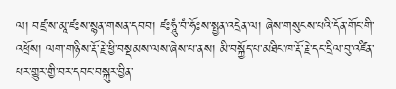ལ། བཛྲ་ས་མཱ་ཛཿས་སྙན་གསན་དབབ། ཛཿཧཱུཾ་བཾ་ཧོཿས་སྤྱན་འདྲེན་ལ། ཞེས་གསུངས་པའི་དོན་གོང་གི་འཕྲོས། ལག་གཉིས་རྡོ་རྗེ་ཕྱི་བསྡམས་ལས་ཞེས་པ་ནས། མི་བསྐྱོད་པ་མཐིང་ཁ་རྡོ་རྗེ་དང་དྲིལ་བུ་འཛིན་པར་གྱུར་གྱི་བར་དབང་བསྐུར་བྱིན་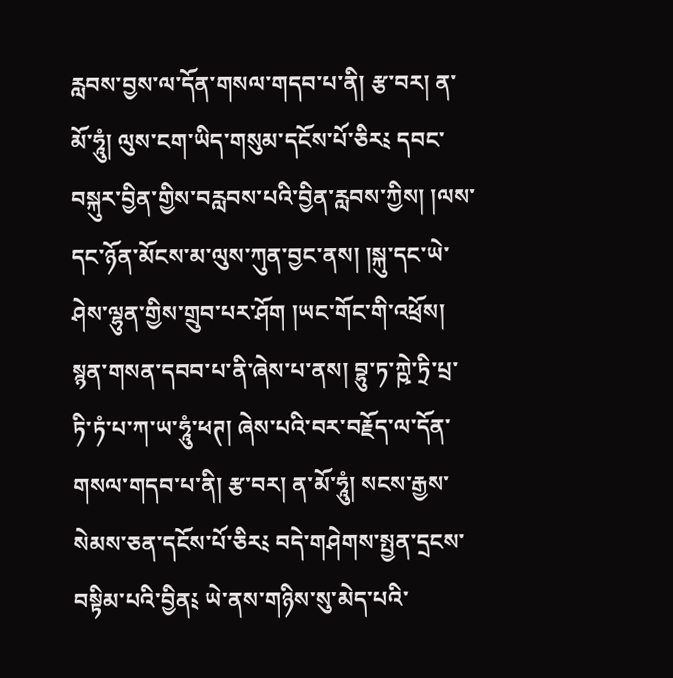རླབས་བྱས་ལ་དོན་གསལ་གདབ་པ་ནི། རྩ་བར། ན་མོ་ཧཱུཾ། ལུས་ངག་ཡིད་གསུམ་དངོས་པོ་ཅིར༴ དབང་བསྐུར་བྱིན་གྱིས་བརླབས་པའི་བྱིན་རླབས་ཀྱིས། །ལས་དང་ཉོན་མོངས་མ་ལུས་ཀུན་བྱང་ནས། །སྐུ་དང་ཡེ་ཤེས་ལྷུན་གྱིས་གྲུབ་པར་ཤོག །ཡང་གོང་གི་འཕྲོས། སྙན་གསན་དབབ་པ་ནི་ཞེས་པ་ནས། བྷུ་ཏ་ཀྵེ་ཏྲི་པྲ་ཏི་ཏཾ་པ་ཀ་ཡ་ཧཱུཾ་ཕཊ། ཞེས་པའི་བར་བརྗོད་ལ་དོན་གསལ་གདབ་པ་ནི། རྩ་བར། ན་མོ་ཧཱུཾ། སངས་རྒྱས་སེམས་ཅན་དངོས་པོ་ཅིར༴ བདེ་གཤེགས་སྤྱན་དྲངས་བསྟིམ་པའི་བྱིན༴ ཡེ་ནས་གཉིས་སུ་མེད་པའི་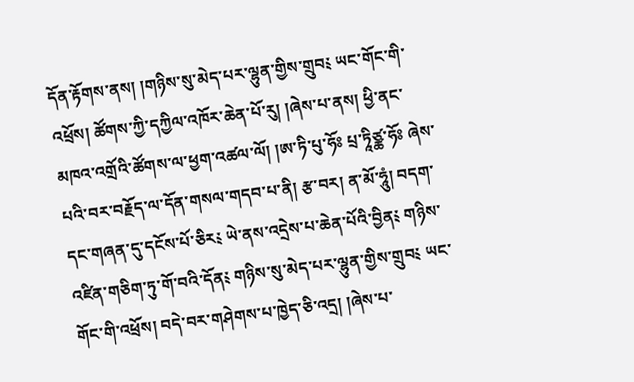དོན་རྟོགས་ནས། །གཉིས་སུ་མེད་པར་ལྷུན་གྱིས་གྲུབ༴ ཡང་གོང་གི་འཕྲོས། ཚོགས་ཀྱི་དཀྱིལ་འཁོར་ཆེན་པོ་རུ། །ཞེས་པ་ནས། ཕྱི་ནང་མཁའ་འགྲོའི་ཚོགས་ལ་ཕྱག་འཚལ་ལོ། །ཨ་ཏི་པུ་ཧོཿ པྲ་ཏཱིཙྪ་ཧོཿ ཞེས་པའི་བར་བརྗོད་ལ་དོན་གསལ་གདབ་པ་ནི། རྩ་བར། ན་མོ་ཧཱུཾ། བདག་དང་གཞན་དུ་དངོས་པོ་ཅིར༴ ཡེ་ནས་འདྲེས་པ་ཆེན་པོའི་བྱིན༴ གཉིས་འཛིན་གཅིག་ཏུ་གོ་བའི་དོན༴ གཉིས་སུ་མེད་པར་ལྷུན་གྱིས་གྲུབ༴ ཡང་གོང་གི་འཕྲོས། བདེ་བར་གཤེགས་པ་ཁྱེད་ཅི་འདྲ། །ཞེས་པ་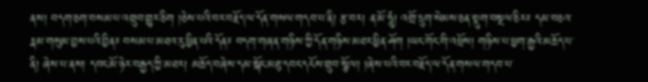ནས། བདག་ཅག་བསམ་པ་འགྲུབ་གྱུར་ཅིག །ཅེས་པའི་བར་བརྗོད་ལ་དོན་གསལ་གདབ་པ་ནི། རྩ་བར། ན་མོ་ཧཱུཾ། འགྲོ་དྲུག་སེམས་ཅན་སྡུག་བསྔལ་ཅིར༴ དམ་བཅའ་རྣམ་གསུམ་བྱས་པའི་བྱིན༴ བསམ་པ་མཐའ་རུ་ཕྱིན་པའི་དོན༴ བདག་གཞན་གཉིས་ཀྱི་དོན་གཉིས་མཐར་ཕྱིན་ཤོག །ཡང་གོང་གི་འཕྲོས། གཉིས་པ་ཕྱག་རྒྱའི་མཆོད་པ་ནི། ཞེས་པ་ནས། དབང་མོ་ཉེར་བརྒྱད་ཀྱི་མཐར། མཆོད་བཞེས་དམ་སྐོང་མཐུ་དབང་དངོས་གྲུབ་སྩོལ། །ཞེས་པའི་བར་བརྗོད་ལ་དོན་གསལ་གདབ་པ་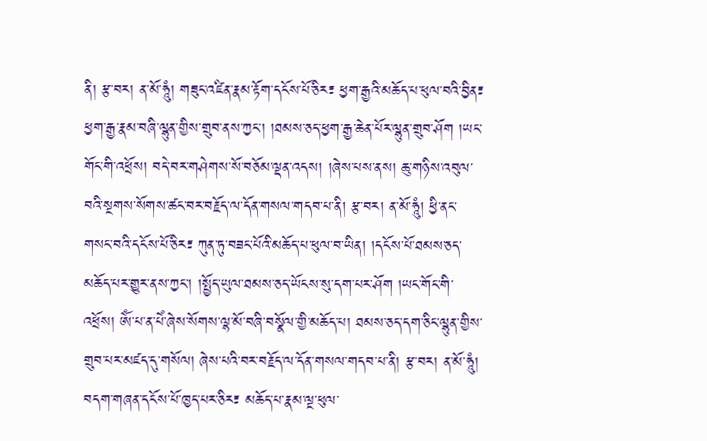ནི། རྩ་བར། ན་མོ་ཧཱུཾ། གཟུང་འཛིན་རྣམ་རྟོག་དངོས་པོ་ཅིར༴ ཕྱག་རྒྱའི་མཆོད་པ་ཕུལ་བའི་བྱིན༴ ཕྱག་རྒྱ་རྣམ་བཞི་ལྷུན་གྱིས་གྲུབ་ནས་ཀྱང་། །ཐམས་ཅད་ཕྱག་རྒྱ་ཆེན་པོར་ལྷུན་གྲུབ་ཤོག །ཡང་གོང་གི་འཕྲོས། བདེ་བར་གཤེགས་སོ་བཅོམ་ལྡན་འདས། །ཞེས་པས་ནས། ཆུ་གཉིས་འབུལ་བའི་སྔགས་སོགས་ཚང་བར་བརྗོད་ལ་དོན་གསལ་གདབ་པ་ནི། རྩ་བར། ན་མོ་ཧཱུཾ། ཕྱི་ནང་གསང་བའི་དངོས་པོ་ཅིར༴ ཀུན་ཏུ་བཟང་པོའི་མཆོད་པ་ཕུལ་བ་ཡིན། །དངོས་པོ་ཐམས་ཅད་མཆོད་པར་གྱུར་ནས་ཀྱང་། །སྤྱོད་ཡུལ་ཐམས་ཅད་ཡོངས་སུ་དག་པར་ཤོག །ཡང་གོང་གི་འཕྲོས། ༀ་པ་ན་པེཾ་ཞེས་སོགས་ལྷ་མོ་བཞི་བསྣོལ་གྱི་མཆོད་པ། ཐམས་ཅད་དག་ཅིང་ལྷུན་གྱིས་གྲུབ་པར་མཛད་དུ་གསོལ། ཞེས་པའི་བར་བརྗོད་ལ་དོན་གསལ་གདབ་པ་ནི། རྩ་བར། ན་མོ་ཧཱུཾ། བདག་གཞན་དངོས་པོ་ཁྱད་པར་ཅིར༴ མཆོད་པ་རྣམ་ལྔ་ཕུལ་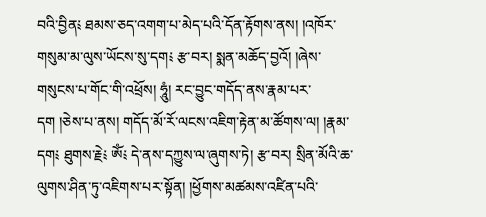བའི་བྱིན༴ ཐམས་ཅད་འགག་པ་མེད་པའི་དོན་རྟོགས་ནས། །འཁོར་གསུམ་མ་ལུས་ཡོངས་སུ་དག༴ རྩ་བར། སྨན་མཆོད་བྱའོ། །ཞེས་གསུངས་པ་གོང་གི་འཕྲོས། ཧཱུཾ། རང་བྱུང་གདོད་ནས་རྣམ་པར་དག །ཅེས་པ་ནས། གདོད་མོ་རོ་ལངས་འཇིག་རྟེན་མ་ཚོགས་ལ། །རྣམ་དག༴ ཐུགས་རྗེ༴ ༀ༴ དེ་ནས་དཀྱུས་ལ་ཞུགས་ཏེ། རྩ་བར། སྲིན་མོའི་ཆ་ལུགས་ཤིན་ཏུ་འཇིགས་པར་སྟོན། །ཕྱོགས་མཚམས་འཛིན་པའི་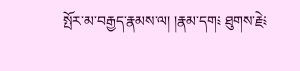སྤོར་མ་བརྒྱད་རྣམས་ལ། །རྣམ་དག༴ ཐུགས་རྗེ༴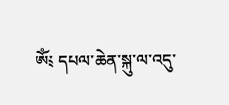ༀ༴ དཔལ་ཆེན་སྐུ་ལ་འདུ་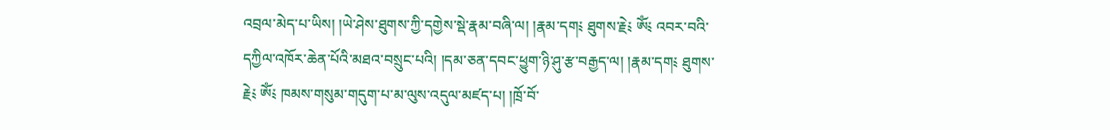འབྲལ་མེད་པ་ཡིས། །ཡེ་ཤེས་ཐུགས་ཀྱི་དགྱེས་སྡེ་རྣམ་བཞི་ལ། །རྣམ་དག༴ ཐུགས་རྗེ༴ ༀ༴ འབར་བའི་དཀྱིལ་འཁོར་ཆེན་པོའི་མཐའ་བསྲུང་པའི། །དམ་ཅན་དབང་ཕྱུག་ཉི་ཤུ་རྩ་བརྒྱད་ལ། །རྣམ་དག༴ ཐུགས་རྗེ༴ ༀ༴ ཁམས་གསུམ་གདུག་པ་མ་ལུས་འདུལ་མཛད་པ། །ཁྲོ་བོ་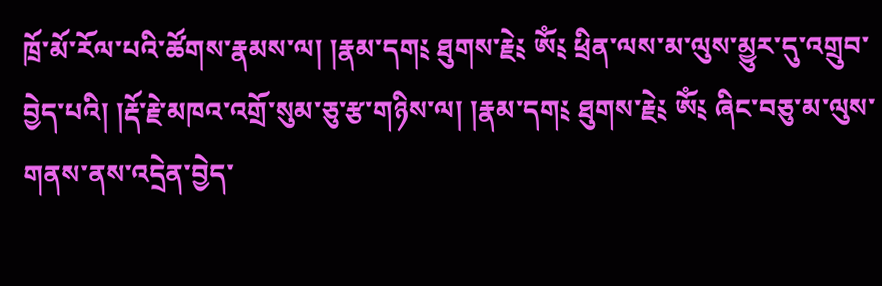ཁྲོ་མོ་རོལ་པའི་ཚོགས་རྣམས་ལ། །རྣམ་དག༴ ཐུགས་རྗེ༴ ༀ༴ ཕྲིན་ལས་མ་ལུས་མྱུར་དུ་འགྲུབ་བྱེད་པའི། །རྡོ་རྗེ་མཁའ་འགྲོ་སུམ་ཅུ་རྩ་གཉིས་ལ། །རྣམ་དག༴ ཐུགས་རྗེ༴ ༀ༴ ཞིང་བཅུ་མ་ལུས་གནས་ནས་འདྲེན་བྱེད་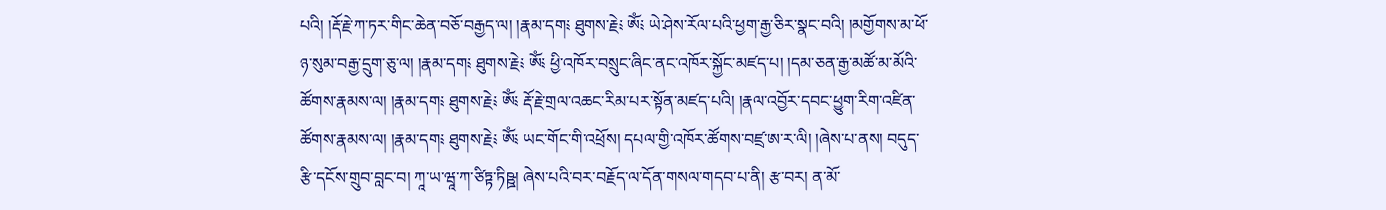པའི། །རྡོ་རྗེ་ཀ་ཏར་གིང་ཆེན་བཅོ་བརྒྱད་ལ། །རྣམ་དག༴ ཐུགས་རྗེ༴ ༀ༴ ཡེ་ཤེས་རོལ་པའི་ཕྱག་རྒྱ་ཅིར་སྣང་བའི། །མགྱོགས་མ་ཕོ་ཉ་སུམ་བརྒྱ་དྲུག་ཅུ་ལ། །རྣམ་དག༴ ཐུགས་རྗེ༴ ༀ༴ ཕྱི་འཁོར་བསྲུང་ཞིང་ནང་འཁོར་སྐྱོང་མཛད་པ། །དམ་ཅན་རྒྱ་མཚོ་མ་མོའི་ཚོགས་རྣམས་ལ། །རྣམ་དག༴ ཐུགས་རྗེ༴ ༀ༴ རྡོ་རྗེ་གྲལ་འཆང་རིམ་པར་སྟོན་མཛད་པའི། །རྣལ་འབྱོར་དབང་ཕྱུག་རིག་འཛིན་ཚོགས་རྣམས་ལ། །རྣམ་དག༴ ཐུགས་རྗེ༴ ༀ༴ ཡང་གོང་གི་འཕྲོས། དཔལ་གྱི་འཁོར་ཚོགས་བཛྲ་ཨ་ར་ལི། །ཞེས་པ་ནས། བདུད་རྩི་དངོས་གྲུབ་བླང་བ། ཀཱ་ཡ་ཝཱ་ཀ་ཙིཏྟ་ཏིཥྛ། ཞེས་པའི་བར་བརྗོད་ལ་དོན་གསལ་གདབ་པ་ནི། རྩ་བར། ན་མོ་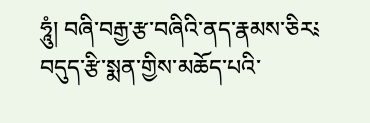ཧཱུཾ། བཞི་བརྒྱ་རྩ་བཞིའི་ནད་རྣམས་ཅིར༴ བདུད་རྩི་སྨན་གྱིས་མཆོད་པའི་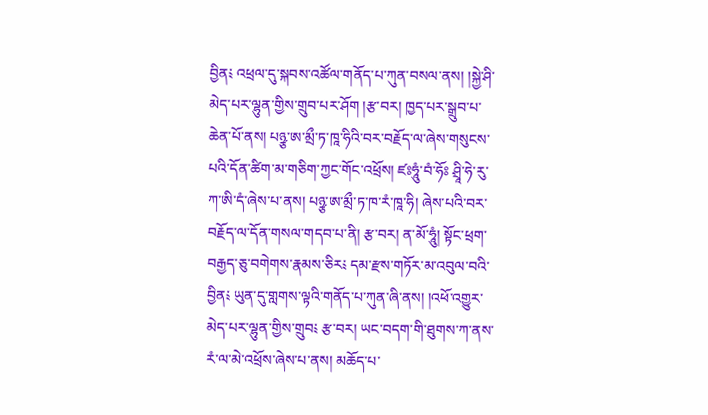བྱིན༴ འཕྲལ་དུ་སྐབས་འཚོལ་གནོད་པ་ཀུན་བསལ་ནས། །སྐྱེ་ཤི་མེད་པར་ལྷུན་གྱིས་གྲུབ་པར་ཤོག །རྩ་བར། ཁྱད་པར་སྒྲུབ་པ་ཆེན་པོ་ནས། པཉྩ་ཨ་མྲྀ་ཏ་ཁཱ་ཧིའི་བར་བརྗོད་ལ་ཞེས་གསུངས་པའི་དོན་ཚིག་མ་གཅིག་ཀྱང་གོང་འཕྲོས། ཛཿཧཱུཾ་བཾ་ཧོཿ ཤྲཱི་ཧེ་རུ་ཀ་ཨི་དཾ་ཞེས་པ་ནས། པཉྩ་ཨ་མྲྀ་ཏ་ཁ་རཾ་ཁཱ་ཧི། ཞེས་པའི་བར་བརྗོད་ལ་དོན་གསལ་གདབ་པ་ནི། རྩ་བར། ན་མོ་ཧཱུཾ། སྟོང་ཕྲག་བརྒྱད་ཅུ་བགེགས་རྣམས་ཅིར༴ དམ་རྫས་གཏོར་མ་འབུལ་བའི་བྱིན༴ ཡུན་དུ་གླགས་ལྟའི་གནོད་པ་ཀུན་ཞི་ནས། །འཕོ་འགྱུར་མེད་པར་ལྷུན་གྱིས་གྲུབ༴ རྩ་བར། ཡང་བདག་གི་ཐུགས་ཀ་ནས་རཾ་ལ་མེ་འཕྲོས་ཞེས་པ་ནས། མཆོད་པ་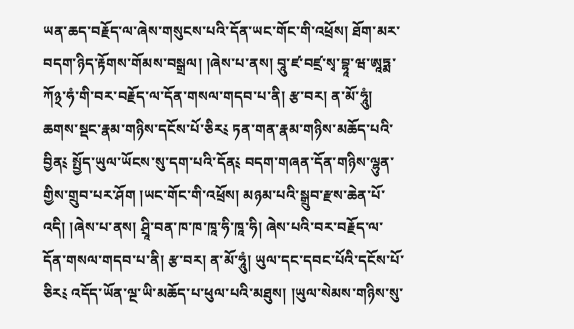ཡན་ཆད་བརྗོད་ལ་ཞེས་གསུངས་པའི་དོན་ཡང་གོང་གི་འཕྲོས། ཐོག་མར་བདག་ཉིད་རྟོགས་གོམས་བསྒྲལ། །ཞེས་པ་ནས། བཱུ་ཛ་བཛྲ་སྭ་བྷཱ་ཝ་ཨཱཏྨ་ཀོ྅་ཧཾ་གི་བར་བརྗོད་ལ་དོན་གསལ་གདབ་པ་ནི། རྩ་བར། ན་མོ་ཧཱུཾ། ཆགས་སྡང་རྣམ་གཉིས་དངོས་པོ་ཅིར༴ ཏན་གན་རྣམ་གཉིས་མཆོད་པའི་བྱིན༴ སྤྱོད་ཡུལ་ཡོངས་སུ་དག་པའི་དོན༴ བདག་གཞན་དོན་གཉིས་ལྷུན་གྱིས་གྲུབ་པར་ཤོག །ཡང་གོང་གི་འཕྲོས། མཉམ་པའི་སྒྲུབ་རྫས་ཆེན་པོ་འདི། །ཞེས་པ་ནས། ཤྲཱི་བན་ཁ་ཁ་ཁཱ་ཧི་ཁཱ་ཧི། ཞེས་པའི་བར་བརྗོད་ལ་དོན་གསལ་གདབ་པ་ནི། རྩ་བར། ན་མོ་ཧཱུཾ། ཡུལ་དང་དབང་པོའི་དངོས་པོ་ཅིར༴ འདོད་ཡོན་ལྔ་ཡི་མཆོད་པ་ཕུལ་པའི་མཐུས། །ཡུལ་སེམས་གཉིས་སུ་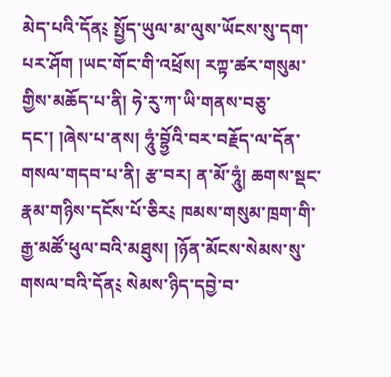མེད་པའི་དོན༴ སྤྱོད་ཡུལ་མ་ལུས་ཡོངས་སུ་དག་པར་ཤོག །ཡང་གོང་གི་འཕྲོས། རཀྟ་ཚར་གསུམ་གྱིས་མཆོད་པ་ནི། ཧེ་རུ་ཀ་ཡི་གནས་བཅུ་དང་། །ཞེས་པ་ནས། ཧཱུཾ་བྷྱོའི་བར་བརྗོད་ལ་དོན་གསལ་གདབ་པ་ནི། རྩ་བར། ན་མོ་ཧཱུཾ། ཆགས་སྡང་རྣམ་གཉིས་དངོས་པོ་ཅིར༴ ཁམས་གསུམ་ཁྲག་གི་རྒྱ་མཚོ་ཕུལ་བའི་མཐུས། །ཉོན་མོངས་སེམས་སུ་གསལ་བའི་དོན༴ སེམས་ཉིད་དབྱེ་བ་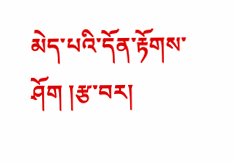མེད་པའི་དོན་རྟོགས་ཤོག །རྩ་བར།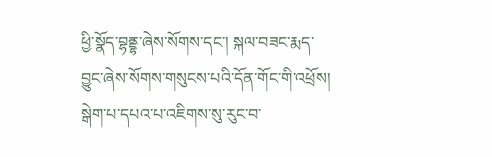ཕྱི་སྣོད་བྷནྡྷ་ཞེས་སོགས་དང་། སྐལ་བཟང་རྨད་བྱུང་ཞེས་སོགས་གསུངས་པའི་དོན་གོང་གི་འཕྲོས། སྒེག་པ་དཔའ་པ་འཇིགས་སུ་རུང་བ་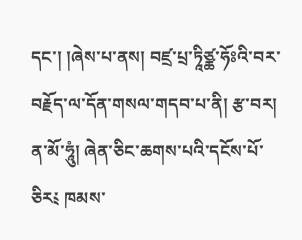དང་། །ཞེས་པ་ནས། བཛྲ་པྲ་ཏཱིཙྪ་ཧོཿའི་བར་བརྗོད་ལ་དོན་གསལ་གདབ་པ་ནི། རྩ་བར། ན་མོ་ཧཱུཾ། ཞེན་ཅིང་ཆགས་པའི་དངོས་པོ་ཅིར༴ ཁམས་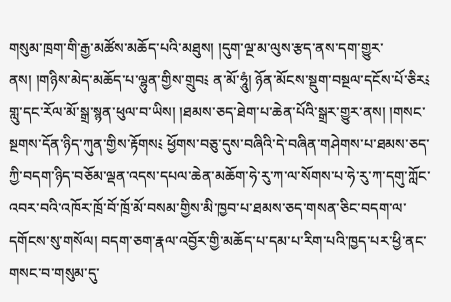གསུམ་ཁྲག་གི་རྒྱ་མཚོས་མཆོད་པའི་མཐུས། །དུག་ལྔ་མ་ལུས་རྩད་ནས་དག་གྱུར་ནས། །གཉིས་མེད་མཆོད་པ་ལྷུན་གྱིས་གྲུབ༴ ན་མོ་ཧཱུཾ། ཉོན་མོངས་སྡུག་བསྔལ་དངོས་པོ་ཅིར༴ གླུ་དང་རོལ་མོ་སྒྲ་སྙན་ཕུལ་བ་ཡིས། །ཐམས་ཅད་ཐེག་པ་ཆེན་པོའི་སྒྲར་གྱུར་ནས། །གསང་སྔགས་དོན་ཉིད་ཀུན་གྱིས་རྟོགས༴ ཕྱོགས་བཅུ་དུས་བཞིའི་དེ་བཞིན་གཤེགས་པ་ཐམས་ཅད་ཀྱི་བདག་ཉིད་བཅོམ་ལྡན་འདས་དཔལ་ཆེན་མཆོག་ཧེ་རུ་ཀ་ལ་སོགས་པ་ཧེ་རུ་ཀ་དགུ་ཀློང་འབར་བའི་འཁོར་ཁྲོ་བོ་ཁྲོ་མོ་བསམ་གྱིས་མི་ཁྱབ་པ་ཐམས་ཅད་གསན་ཅིང་བདག་ལ་དགོངས་སུ་གསོལ། བདག་ཅག་རྣལ་འབྱོར་གྱི་མཆོད་པ་དམ་པ་རིག་པའི་ཁྱད་པར་ཕྱི་ནང་གསང་བ་གསུམ་དུ་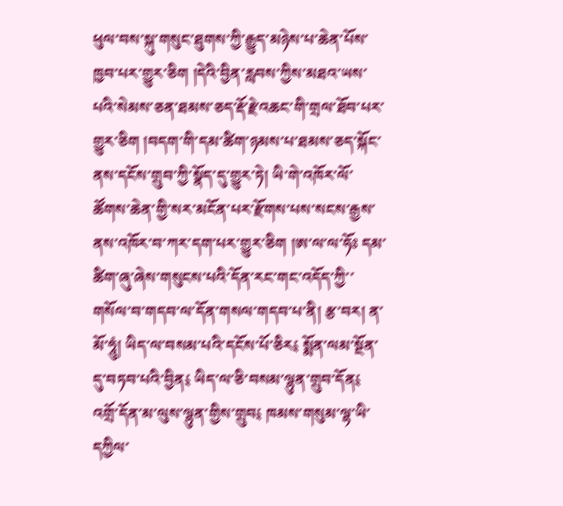ཕུལ་བས་སྐུ་གསུང་ཐུགས་ཀྱི་རྒྱུད་མཉེས་པ་ཆེན་པོས་ཁྱབ་པར་གྱུར་ཅིག །དེའི་བྱིན་རླབས་ཀྱིས་མཐའ་ཡས་པའི་སེམས་ཅན་ཐམས་ཅད་རྡོ་རྗེ་འཆང་གི་གྲལ་ཐོབ་པར་གྱུར་ཅིག །བདག་གི་དམ་ཚིག་ཉམས་པ་ཐམས་ཅད་སྐོང་ནས་དངོས་གྲུབ་ཀྱི་སྣོད་དུ་གྱུར་ཏེ། ཡི་གེ་འཁོར་ལོ་ཚོགས་ཆེན་གྱི་སར་མངོན་པར་རྫོགས་པས་སངས་རྒྱས་ནས་འཁོར་བ་ཀར་དག་པར་གྱུར་ཅིག །ཨ་ལ་ལ་ཧོཿ དམ་ཚིག་ཞུ་ཞེས་གསུངས་པའི་དོན་རང་གང་འདོད་ཀྱི་་གསོལ་བ་གདབ་ལ་དོན་གསལ་གདབ་པ་ནི། རྩ་བར། ན་མོ་ཧཱུཾ། ཡིད་ལ་བསམ་པའི་དངོས་པོ་ཅིར༴ སྨོན་ལམ་སྔོན་དུ་བཏབ་པའི་བྱིན༴ ཡིད་ལ་ཅི་བསམ་ལྷུན་གྲུབ་དོན༴ འགྲོ་དོན་མ་ལུས་ལྷུན་གྱིས་གྲུབ༴ ཁམས་གསུམ་ལྷ་ཡི་དཀྱིལ་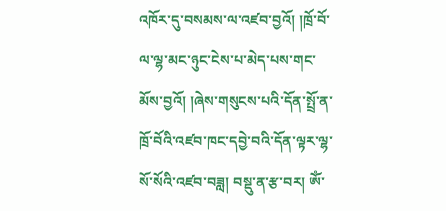འཁོར་དུ་བསམས་ལ་འཛབ་བྱའོ། །ཁྲོ་བོ་ལ་ལྷ་མང་ཉུང་ངེས་པ་མེད་པས་གང་མོས་བྱའོ། །ཞེས་གསུངས་པའི་དོན་སྤྲོ་ན་ཁྲོ་བོའི་འཛབ་ཁང་དབྱེ་བའི་དོན་ལྟར་ལྷ་སོ་སོའི་འཛབ་བཟླ། བསྡུ་ན་རྩ་བར། ༀ་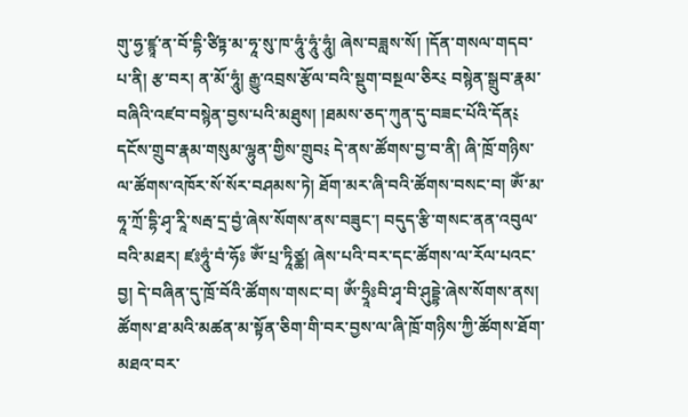གུ་ཧྱ་ཛྙཱ་ན་བོ་དྷི་ཙིཏྟ་མ་ཧཱ་སུ་ཁ་ཧཱུཾ་ཧཱུཾ་ཧཱུཾ། ཞེས་བཟླས་སོ། །དོན་གསལ་གདབ་པ་ནི། རྩ་བར། ན་མོ་ཧཱུཾ། རྒྱུ་འབྲས་རྩོལ་བའི་སྡུག་བསྔལ་ཅིར༴ བསྙེན་སྒྲུབ་རྣམ་བཞིའི་འཛབ་བསྙེན་བྱས་པའི་མཐུས། །ཐམས་ཅད་ཀུན་དུ་བཟང་པོའི་དོན༴ དངོས་གྲུབ་རྣམ་གསུམ་ལྷུན་གྱིས་གྲུབ༴ དེ་ནས་ཚོགས་བྱ་བ་ནི། ཞི་ཁྲོ་གཉིས་ལ་ཚོགས་འཁོར་སོ་སོར་བཤམས་ཏེ། ཐོག་མར་ཞི་བའི་ཚོགས་བསང་བ། ༀ་མ་ཧཱ་ཀྲོ་དྷི་ཤྭ་རཱི་སརྦ་དྲ་བྱཾ་ཞེས་སོགས་ནས་བཟུང་། བདུད་རྩི་གསང་ནན་འབུལ་བའི་མཐར། ཛཿཧཱུཾ་བཾ་ཧོཿ ༀ་པྲ་ཏཱིཙྪ། ཞེས་པའི་བར་དང་ཚོགས་ལ་རོལ་པའང་བྱ། དེ་བཞིན་དུ་ཁྲོ་བོའི་ཚོགས་གསང་བ། ༀ་ཧྲཱིཿབི་ཤྭ་བི་ཤུདྡྷེ་ཞེས་སོགས་ནས། ཚོགས་ཐ་མའི་མཚན་མ་སྟོན་ཅིག་གི་བར་བྱས་ལ་ཞི་ཁྲོ་གཉིས་ཀྱི་ཚོགས་ཐོག་མཐའ་བར་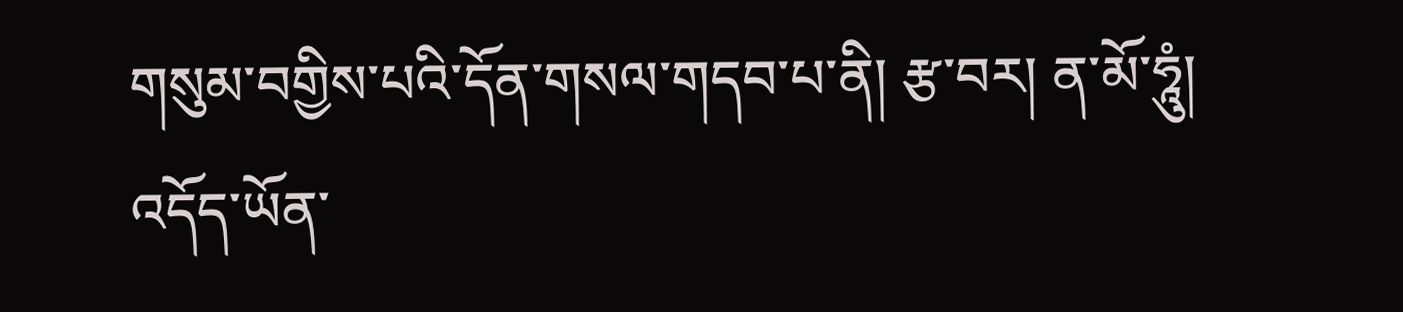གསུམ་བགྱིས་པའི་དོན་གསལ་གདབ་པ་ནི། རྩ་བར། ན་མོ་ཧཱུཾ། འདོད་ཡོན་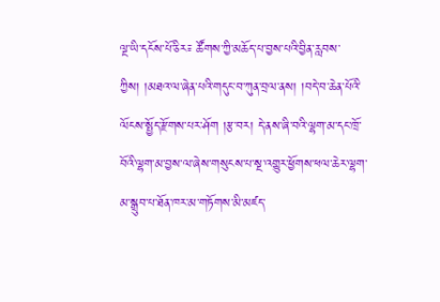ལྔ་ཡི་དངོས་པོ་ཅིར༴ ཚོགས་ཀྱི་མཆོད་པ་བྱས་པའི་བྱིན་རླབས་ཀྱིས། །མཐའ་ལ་ཞེན་པའི་གདུང་བ་ཀུན་བྲལ་ནས། །བདེ་བ་ཆེན་པོའི་ལོངས་སྤྱོད་རྫོགས་པར་ཤོག །རྩ་བར། དེ་ནས་ཞི་བའི་ལྷག་མ་དང་ཁྲོ་བོའི་ལྷག་མ་བྱས་ལ་ཞེས་གསུངས་པ་སྔ་འགྱུར་ཕྱོགས་ཕལ་ཆེར་ལྷག་མ་སྒྲུབ་པ་ཐོན་ཁར་མ་གཏོགས་མི་མཛད་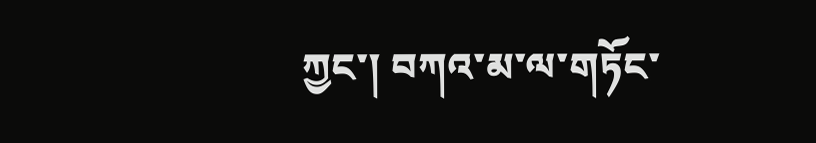ཀྱང་། བཀའ་མ་ལ་གཏོང་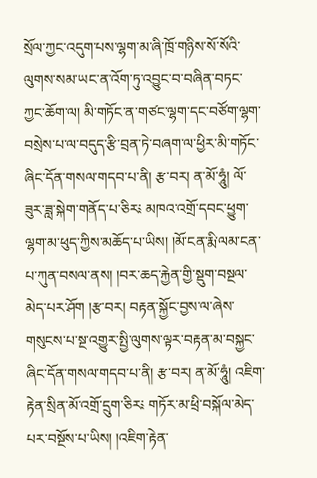སྲོལ་ཀྱང་འདུག་པས་ལྷག་མ་ཞི་ཁྲོ་གཉིས་སོ་སོའི་ལུགས་སམ་ཡང་ན་འོག་ཏུ་འབྱུང་བ་བཞིན་བཏང་ཀྱང་ཆོག་ལ། མི་གཏོང་ན་གཙང་ལྷག་དང་བཙོག་ལྷག་བསྲེས་པ་ལ་བདུད་རྩི་བྲན་ཏེ་བཞག་ལ་ཕྱིར་མི་གཏོང་ཞིང་དོན་གསལ་གདབ་པ་ནི། རྩ་བར། ན་མོ་ཧཱུཾ། ལོ་ཟུར་ཟླ་སྐེག་གནོད་པ་ཅིར༴ མཁའ་འགྲོ་དབང་ཕྱུག་ལྷག་མ་ཕུད་ཀྱིས་མཆོད་པ་ཡིས། །མོ་ངན་རྨི་ལམ་ངན་པ་ཀུན་བསལ་ནས། །བར་ཆད་རྐྱེན་གྱི་སྡུག་བསྔལ་མེད་པར་ཤོག །རྩ་བར། བརྟན་སྐྱོང་བྱས་ལ་ཞེས་གསུངས་པ་སྔ་འགྱུར་སྤྱི་ལུགས་ལྟར་བརྟན་མ་བསྐྱང་ཞིང་དོན་གསལ་གདབ་པ་ནི། རྩ་བར། ན་མོ་ཧཱུཾ། འཇིག་རྟེན་སྲིན་མོ་འགྲོ་དྲུག་ཅིར༴ གཏོར་མ་ཕྲི་བསྐོལ་མེད་པར་བསྔོས་པ་ཡིས། །འཇིག་རྟེན་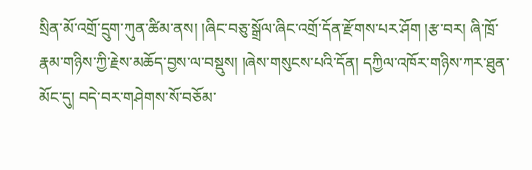སྲིན་མོ་འགྲོ་དྲུག་ཀུན་ཚིམ་ནས། །ཞིང་བཅུ་སྒྲོལ་ཞིང་འགྲོ་དོན་རྫོགས་པར་ཤོག །རྩ་བར། ཞི་ཁྲོ་རྣམ་གཉིས་ཀྱི་རྗེས་མཆོད་བྱས་ལ་བསྡུས། །ཞེས་གསུངས་པའི་དོན། དཀྱིལ་འཁོར་གཉིས་ཀར་ཐུན་མོང་དུ། བདེ་བར་གཤེགས་སོ་བཅོམ་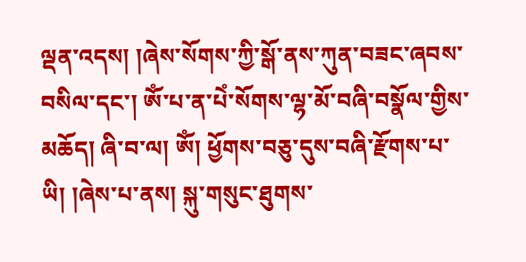ལྡན་འདས། །ཞེས་སོགས་ཀྱི་སྒོ་ནས་ཀུན་བཟང་ཞབས་བསིལ་དང་། ༀ་པ་ན་པེཾ་སོགས་ལྷ་མོ་བཞི་བསྣོལ་གྱིས་མཆོད། ཞི་བ་ལ། ༀ། ཕྱོགས་བཅུ་དུས་བཞི་རྫོགས་པ་ཡི། །ཞེས་པ་ནས། སྐུ་གསུང་ཐུགས་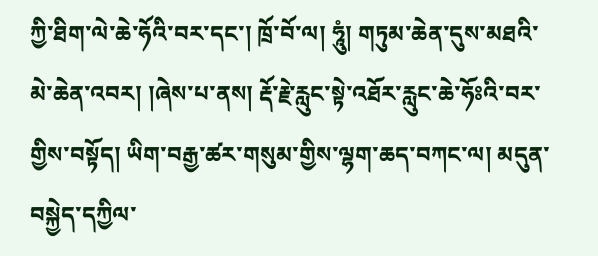ཀྱི་ཐིག་ལེ་ཆེ་ཧོའི་བར་དང་། ཁྲོ་བོ་ལ། ཧཱུཾ། གཏུམ་ཆེན་དུས་མཐའི་མེ་ཆེན་འབར། །ཞེས་པ་ནས། རྡོ་རྗེ་རླུང་སྟེ་འཐོར་རླུང་ཆེ་ཧོཿའི་བར་གྱིས་བསྟོད། ཡིག་བརྒྱ་ཚར་གསུམ་གྱིས་ལྷག་ཆད་བཀང་ལ། མདུན་བསྐྱེད་དཀྱིལ་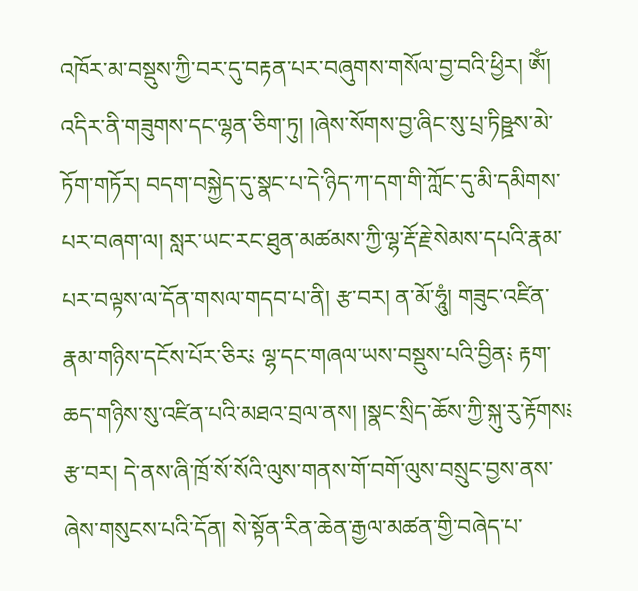འཁོར་མ་བསྡུས་ཀྱི་བར་དུ་བརྟན་པར་བཞུགས་གསོལ་བྱ་བའི་ཕྱིར། ༀ། འདིར་ནི་གཟུགས་དང་ལྷན་ཅིག་ཏུ། །ཞེས་སོགས་བྱ་ཞིང་སུ་པྲ་ཏིཥྛས་མེ་ཏོག་གཏོར། བདག་བསྐྱེད་དུ་སྣང་པ་དེ་ཉིད་ཀ་དག་གི་ཀློང་དུ་མི་དམིགས་པར་བཞག་ལ། སླར་ཡང་རང་ཐུན་མཚམས་ཀྱི་ལྷ་རྡོ་རྗེ་སེམས་དཔའི་རྣམ་པར་བལྟས་ལ་དོན་གསལ་གདབ་པ་ནི། རྩ་བར། ན་མོ་ཧཱུཾ། གཟུང་འཛིན་རྣམ་གཉིས་དངོས་པོར་ཅིར༴ ལྷ་དང་གཞལ་ཡས་བསྡུས་པའི་བྱིན༴ རྟག་ཆད་གཉིས་སུ་འཛིན་པའི་མཐའ་བྲལ་ནས། །སྣང་སྲིད་ཆོས་ཀྱི་སྐུ་རུ་རྟོགས༴ རྩ་བར། དེ་ནས་ཞི་ཁྲོ་སོ་སོའི་ལུས་གནས་གོ་བགོ་ལུས་བསྲུང་བྱས་ནས་ཞེས་གསུངས་པའི་དོན། སེ་སྟོན་རིན་ཆེན་རྒྱལ་མཚན་གྱི་བཞེད་པ་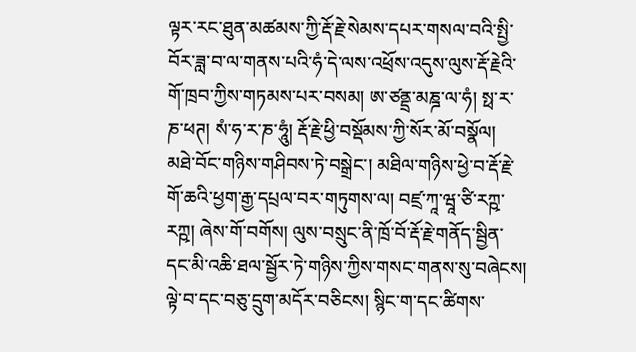ལྟར་རང་ཐུན་མཚམས་ཀྱི་རྡོ་རྗེ་སེམས་དཔར་གསལ་བའི་སྤྱི་བོར་ཟླ་བ་ལ་གནས་པའི་ཧཾ་དེ་ལས་འཕྲོས་འདུས་ལུས་རྡོ་རྗེའི་གོ་ཁྲབ་ཀྱིས་གཏམས་པར་བསམ། ཨ་ཙནྡྲ་མཎྜ་ལ་ཧཾ། སྥ་ར་ཎ་ཕཊ། སཾ་ཧ་ར་ཎ་ཧཱུཾ། རྡོ་རྗེ་ཕྱི་བསྡོམས་ཀྱི་སོར་མོ་བསྣོལ། མཐེ་བོང་གཉིས་གཤིབས་ཏེ་བསྒྲེང་། མཐིལ་གཉིས་ཕྱེ་བ་རྡོ་རྗེ་གོ་ཆའི་ཕྱག་རྒྱ་དཔྲལ་བར་གཏུགས་ལ། བཛྲ་ཀཱ་ཝཱ་ཙི་རཀྵ་རཀྵ། ཞེས་གོ་བགོས། ལུས་བསྲུང་ནི་ཁྲོ་བོ་རྡོ་རྗེ་གནོད་སྦྱིན་དང་མི་འཆི་ཐལ་སྦྱོར་ཏེ་གཉིས་ཀྱིས་གསང་གནས་སུ་བཞེངས། ལྟེ་བ་དང་བཅུ་དྲུག་མདོར་བཅིངས། སྙིང་ག་དང་ཚིགས་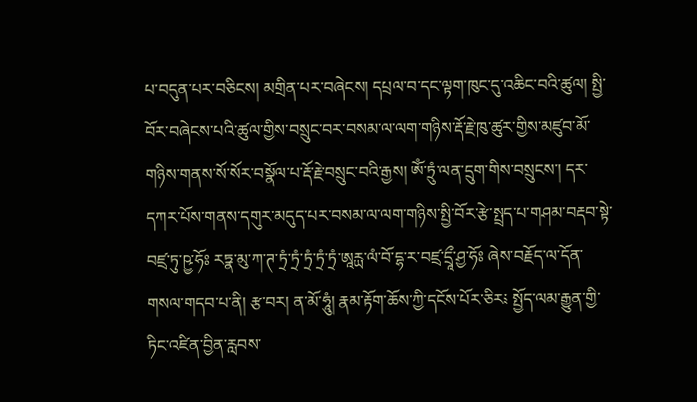པ་བདུན་པར་བཅིངས། མགྲིན་པར་བཞེངས། དཔྲལ་བ་དང་ལྟག་ཁུང་དུ་འཆིང་བའི་ཚུལ། སྤྱི་བོར་བཞེངས་པའི་ཚུལ་གྱིས་བསྲུང་བར་བསམ་ལ་ལག་གཉིས་རྡོ་རྗེ་ཁུ་ཚུར་གྱིས་མཛུབ་མོ་གཉིས་གནས་སོ་སོར་བསྣོལ་པ་རྡོ་རྗེ་བསྲུང་བའི་རྒྱས། ༀ་ཏྲུཾ་ལན་དྲུག་གིས་བསྲུངས་། དར་དཀར་པོས་གནས་དགུར་མདུད་པར་བསམ་ལ་ལག་གཉིས་སྤྱི་བོར་རྩེ་སྤྲད་པ་གཤམ་བརྡབ་སྟེ་བཛྲ་ཏུ་ཥྱ་ཧོཿ རཏྣ་མུ་ཀ་ཊ་ཏྲཾ་ཏྲཾ་ཏྲཾ་ཏྲཾ་ཏྲཾ་ཨཱརྻ་ལཾ་བོ་དྷ་ར་བཛྲ་དྲཱྀ་ཤྱ་ཧོཿ ཞེས་བརྗོད་ལ་དོན་གསལ་གདབ་པ་ནི། རྩ་བར། ན་མོ་ཧཱུཾ། རྣམ་རྟོག་ཆོས་ཀྱི་དངོས་པོར་ཅིར༴ སྤྱོད་ལམ་རྒྱུན་གྱི་ཏིང་འཛིན་བྱིན་རླབས་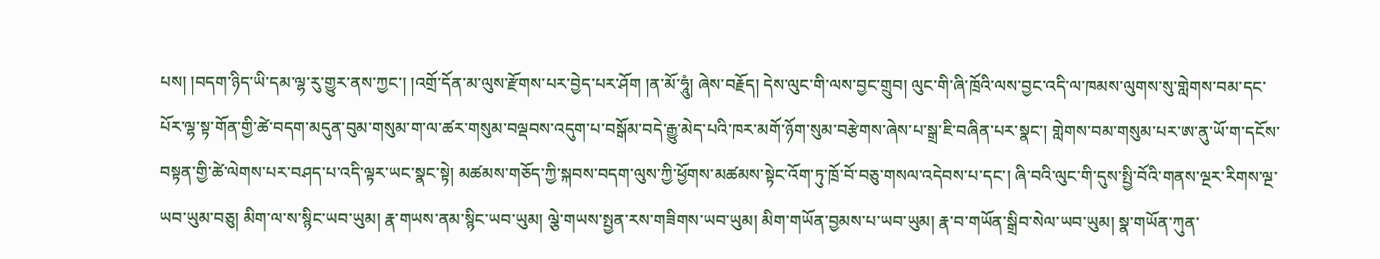པས། །བདག་ཉིད་ཡི་དམ་ལྷ་རུ་གྱུར་ནས་ཀྱང་། །འགྲོ་དོན་མ་ལུས་རྫོགས་པར་བྱེད་པར་ཤོག །ན་མོ་ཧཱུཾ། ཞེས་བརྗོད། དེས་ལུང་གི་ལས་བྱང་གྲུབ། ལུང་གི་ཞི་ཁྲོའི་ལས་བྱང་འདི་ལ་ཁམས་ལུགས་སུ་གླེགས་བམ་དང་པོར་ལྷ་སྟ་གོན་གྱི་ཚེ་བདག་མདུན་བུམ་གསུམ་ག་ལ་ཚར་གསུམ་བལྡབས་འདུག་པ་བསྒོམ་བདེ་རྒྱུ་མེད་པའི་ཁར་མགོ་ཉོག་སུམ་བརྩེགས་ཞེས་པ་སྒྲ་ཇི་བཞིན་པར་སྣང་། གླེགས་བམ་གསུམ་པར་ཨ་ནུ་ཡོ་ག་དངོས་བསྟན་གྱི་ཚེ་ལེགས་པར་བཤད་པ་འདི་ལྟར་ཡང་སྣང་སྟེ། མཚམས་གཅོད་ཀྱི་སྐབས་བདག་ལུས་ཀྱི་ཕྱོགས་མཚམས་སྟེང་འོག་ཏུ་ཁྲོ་བོ་བཅུ་གསལ་འདེབས་པ་དང་། ཞི་བའི་ལུང་གི་དུས་སྤྱི་བོའི་གནས་ལྔར་རིགས་ལྔ་ཡབ་ཡུམ་བཅུ། མིག་ལ་ས་སྙིང་ཡབ་ཡུམ། རྣ་གཡས་ནམ་སྙིང་ཡབ་ཡུམ། ལྕེ་གཡས་སྤྱན་རས་གཟིགས་ཡབ་ཡུམ། མིག་གཡོན་བྱམས་པ་ཡབ་ཡུམ། རྣ་བ་གཡོན་སྒྲིབ་སེལ་ཡབ་ཡུམ། སྣ་གཡོན་ཀུན་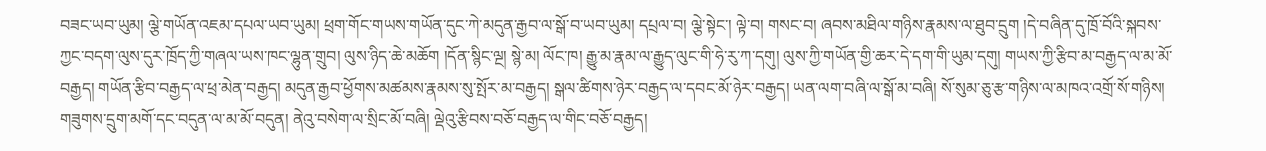བཟང་ཡབ་ཡུམ། ལྕེ་གཡོན་འཇམ་དཔལ་ཡབ་ཡུམ། ཕྲག་གོང་གཡས་གཡོན་དུང་ཀེ་མདུན་རྒྱབ་ལ་སྒོ་བ་ཡབ་ཡུམ། དཔྲལ་བ། ལྕེ་སྟེང་། ལྟེ་བ། གསང་བ། ཞབས་མཐིལ་གཉིས་རྣམས་ལ་ཐུབ་དྲུག །དེ་བཞིན་དུ་ཁྲོ་བོའི་སྐབས་ཀྱང་བདག་ལུས་དུར་ཁྲོད་ཀྱི་གཞལ་ཡས་ཁང་ལྷུན་གྲུབ། ལུས་ཉིད་ཆེ་མཆོག །དོན་སྙིང་ལྔ། སྙེ་མ། ལོང་ཁ། རྒྱུ་མ་རྣམ་ལ་རྒྱུད་ལུང་གི་ཧེ་རུ་ཀ་དགུ། ལུས་ཀྱི་གཡོན་གྱི་ཆར་དེ་དག་གི་ཡུམ་དགུ། གཡས་ཀྱི་རྩིབ་མ་བརྒྱད་ལ་མ་མོ་བརྒྱད། གཡོན་རྩིབ་བརྒྱད་ལ་ཕྲ་མེན་བརྒྱད། མདུན་རྒྱབ་ཕྱོགས་མཚམས་རྣམས་སུ་སྤོར་མ་བརྒྱད། སྒལ་ཚིགས་ཉེར་བརྒྱད་ལ་དབང་མོ་ཉེར་བརྒྱད། ཡན་ལག་བཞི་ལ་སྒོ་མ་བཞི། སོ་སུམ་ཅུ་རྩ་གཉིས་ལ་མཁའ་འགྲོ་སོ་གཉིས། གཟུགས་དྲུག་མགོ་དང་བདུན་ལ་མ་མོ་བདུན། ནེའུ་བསེག་ལ་སྲིང་མོ་བཞི། ལྡེའུ་རྩིབས་བཅོ་བརྒྱད་ལ་གིང་བཅོ་བརྒྱད།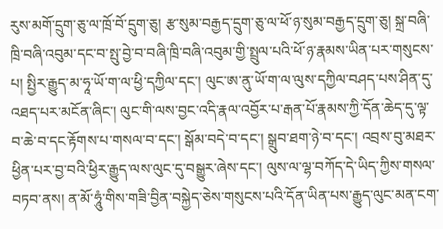རུས་མགོ་དྲུག་ཅུ་ལ་ཁྲོ་བོ་དྲུག་ཅུ། རྩ་སུམ་བརྒྱད་དྲུག་ཅུ་ལ་ཕོ་ཉ་སུམ་བརྒྱད་དྲུག་ཅུ། སྐྲ་བཞི་ཁྲི་བཞི་འབུམ་དང་བ་སྤུ་བྱེ་བ་བཞི་ཁྲི་བཞི་འབུམ་གྱི་སྤྲུལ་པའི་ཕོ་ཉ་རྣམས་ཡིན་པར་གསུངས་པ། སྤྱིར་རྒྱུད་མ་ཧཱ་ཡོ་ག་ལ་ཕྱི་དཀྱིལ་དང་། ལུང་ཨ་ནུ་ཡོ་ག་ལ་ལུས་དཀྱིལ་བཤད་པས་ཤིན་དུ་འཐད་པར་མངོན་ཞིང་། ལུང་གི་ལས་བྱང་འདི་རྣལ་འབྱོར་པ་རྒན་པོ་རྣམས་ཀྱི་དོན་ཆེད་དུ་ལྟ་བ་ཆེ་བ་དང་རྟོགས་པ་གསལ་བ་དང་། སྒོམ་བདེ་བ་དང་། སྒྲུབ་ཐག་ཉེ་བ་དང་། འབྲས་བུ་མཐར་ཕྱིན་པར་བྱ་བའི་ཕྱིར་རྒྱུད་ལས་ལུང་དུ་བསྒྱུར་ཞེས་དང་། ལུས་ལ་ལྷ་བཀོད་དེ་ཡིད་ཀྱིས་གསལ་བཏབ་ནས། ན་མོ་ཧཱུཾ་གིས་གཟི་བྱིན་བསྐྱེད་ཅེས་གསུངས་པའི་དོན་ཡིན་པས་རྒྱུད་ལུང་མན་ངག་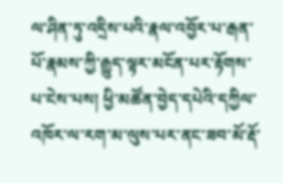ལ་ཤིན་ཏུ་འདྲིས་པའི་རྣལ་འབྱོར་པ་རྒན་པོ་རྣམས་ཀྱི་རྒྱུད་ལྟར་མངོན་པར་རྟོགས་པ་ངེས་པས། ཕྱི་མཚོན་བྱེད་དཔེའི་དཀྱིལ་འཁོར་ལ་རག་མ་ལུས་པར་ནང་ཟབ་མོ་རྡོ་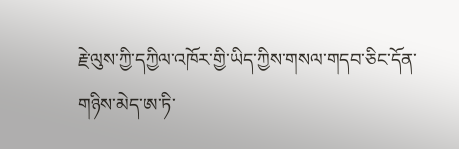རྗེ་ལུས་ཀྱི་དཀྱིལ་འཁོར་གྱི་ཡིད་ཀྱིས་གསལ་གདབ་ཅིང་དོན་གཉིས་མེད་ཨ་ཏི་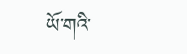ཡོ་གའི་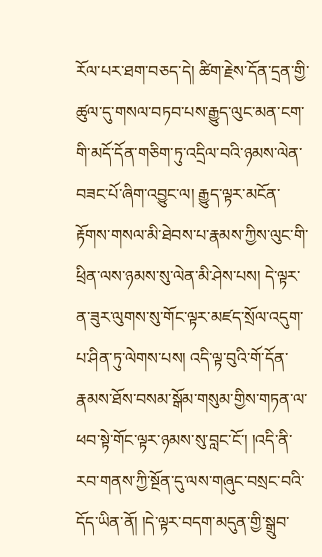རོལ་པར་ཐག་བཅད་དེ། ཚིག་རྗེས་དོན་དྲན་གྱི་ཚུལ་དུ་གསལ་བཏབ་པས་རྒྱུད་ལུང་མན་ངག་གི་མདོ་དོན་གཅིག་ཏུ་འདྲིལ་བའི་ཉམས་ལེན་བཟང་པོ་ཞིག་འབྱུང་ལ། རྒྱུད་ལྟར་མངོན་རྟོགས་གསལ་མི་ཐེབས་པ་རྣམས་ཀྱིས་ལུང་གི་ཕྲིན་ལས་ཉམས་སུ་ལེན་མི་ཤེས་པས། དེ་ལྟར་ན་ཟུར་ལུགས་སུ་གོང་ལྟར་མཛད་སྲོལ་འདུག་པ་ཤིན་ཏུ་ལེགས་པས། འདི་ལྟ་བུའི་གོ་དོན་རྣམས་ཐོས་བསམ་སྒོམ་གསུམ་གྱིས་གཏན་ལ་ཕབ་སྟེ་གོང་ལྟར་ཉམས་སུ་བླང་ངོ་། །འདི་ནི་རབ་གནས་ཀྱི་སྔོན་དུ་ལས་གཞུང་བསྲང་བའི་དོད་ཡིན་ནོ། །དེ་ལྟར་བདག་མདུན་གྱི་སྒྲུབ་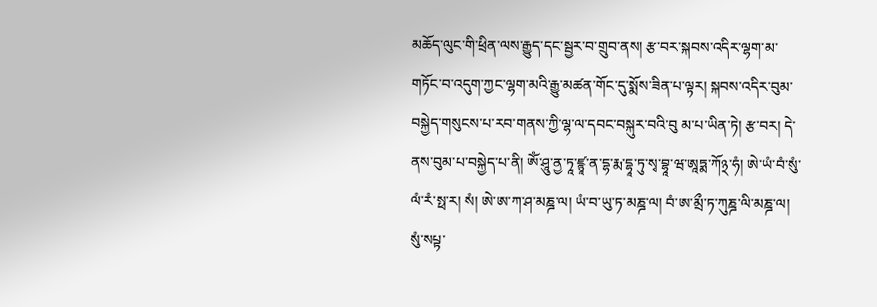མཆོད་ལུང་གི་ཕྲིན་ལས་རྒྱུད་དང་སྦྱར་བ་གྲུབ་ནས། རྩ་བར་སྐབས་འདིར་ལྷག་མ་གཏོང་བ་འདུག་ཀྱང་ལྷག་མའི་རྒྱུ་མཚན་གོང་དུ་སྨོས་ཟིན་པ་ལྟར། སྐབས་འདིར་བུམ་བསྐྱེད་གསུངས་པ་རབ་གནས་ཀྱི་ལྷ་ལ་དབང་བསྐུར་བའི་བུ མ་པ་ཡིན་ཏེ། རྩ་བར། དེ་ནས་བུམ་པ་བསྐྱེད་པ་ནི། ༀ་ཤཱུ་ནྱ་ཏཱ་ཛྙཱ་ན་དྷ་རྨ་དྷཱ་ཏུ་སྭ་བྷཱ་ཝ་ཨཱཏྨ་ཀོ྅་ཧཾ། ཨེ་ཡཾ་བཾ་སུཾ་ལཾ་རཾ་སྥ་ར། སཾ། ཨེ་ཨ་ཀ་ཤ་མཎྜ་ལ། ཡཾ་བ་ཡུ་ཏ་མཎྜ་ལ། བཾ་ཨ་མྲྀ་ཏ་ཀུཎྜ་ལི་མཎྜ་ལ། སུཾ་སཔྟ་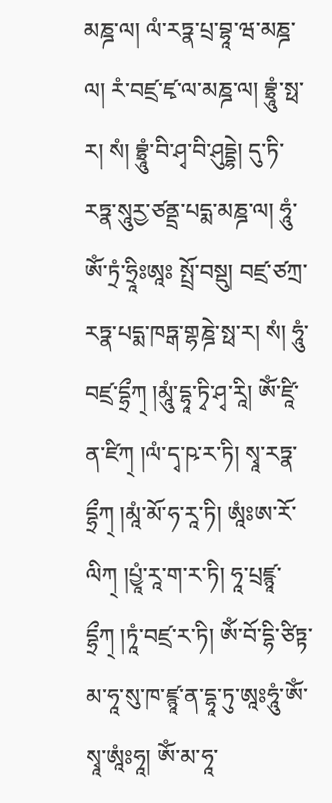མཎྜ་ལ། ལཾ་རཏྣ་པྲ་བྷཱ་ཝ་མཎྜ་ལ། རཾ་བཛྲ་ཛྭ་ལ་མཎྜ་ལ། བྷྲཱུཾ་སྥ་ར། སཾ། བྷྲཱུཾ་བི་ཤྭ་བི་ཤུདྡྷེ། དུ་ཏི་རཏྣ་སཱུརྱ་ཙནྡྲ་པདྨ་མཎྜ་ལ། ཧཱུཾ་ༀ་ཏྲཾ་ཧྲཱིཿཨཱཿ སྤྲོ་བསྡུ། བཛྲ་ཙཀྲ་རཏྣ་པདྨ་ཁཏྒ་གྷཎྜེ་སྥ་ར། སཾ། ཧཱུཾ་བཛྲ་དྷྲྀཀ྄ །མཱུཾ་དྷཱ་ཏྭི་ཤྭ་རཱི། ༀ་ཛཱི་ན་ཛིཀ྄ །ལཾ་དྭ་ཥ་ར་ཏི། སྭཱ་རཏྣ་དྷྲྀཀ྄ །མཱཾ་མོ་ཧ་རཱ་ཏི། ཨཱཾཿཨ་རོ་ལིཀ྄ །པྱཱཾ་རཱ་ག་ར་ཏི། ཧཱ་པྲཛྙཱ་དྷྲྀཀ྄ །ཏཱཾ་བཛྲ་ར་ཏི། ༀ་བོ་དྷི་ཙིཏྟ་མ་ཧཱ་སུ་ཁ་ཛྙཱ་ན་དྷཱ་ཏུ་ཨཱཿཧཱུཾ་ༀ་སྭཱ་ཨཱཾཿཧཱ། ༀ་མ་ཧཱ་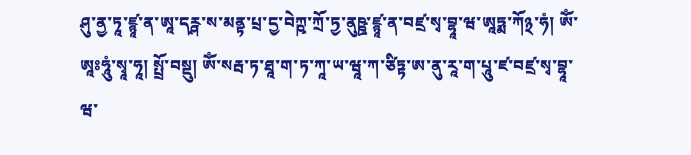ཤུ་ནྱ་ཏཱ་ཛྙཱ་ན་ཨཱ་དཪྴ་ས་མནྟ་པྲ་དྱ་བེཀྵ་ཀྲོ་ཏྱ་ནུཥྛ་ཛྙཱ་ན་བཛྲ་སྭ་བྷཱ་ཝ་ཨཱཏྨ་ཀོ྅་ཧཾ། ༀ་ཨཱཿཧཱུཾ་སྭཱ་ཧཱ། སྤྲོ་བསྡུ། ༀ་སརྦ་ཏ་ཐཱ་ག་ཏ་ཀཱ་ཡ་ཝཱ་ཀ་ཙིཏྟ་ཨ་ནུ་རཱ་ག་པཱུ་ཛ་བཛྲ་སྭ་བྷཱ་ཝ་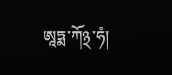ཨཱཏྨ་ཀོ྅་ཧཾ།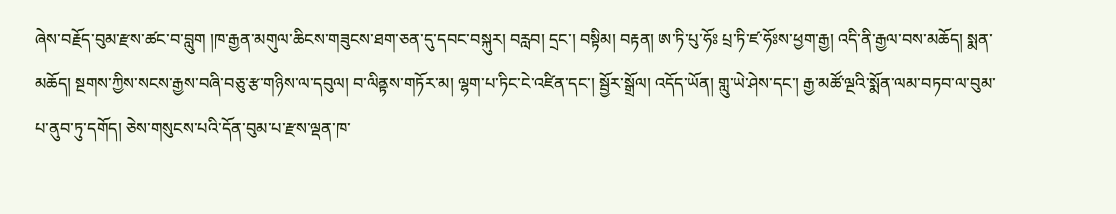ཞེས་བརྗོད་བུམ་རྫས་ཚང་བ་བླུག །ཁ་རྒྱན་མགུལ་ཆིངས་གཟུངས་ཐག་ཅན་དུ་དབང་བསྐུར། བརླབ། དྲང་། བསྟིམ། བརྟན། ཨ་ཏི་པུ་ཧོཿ པྲ་ཏི་ཛ་ཧོཿས་ཕྱག་རྒྱ། འདི་ནི་རྒྱལ་བས་མཆོད། སྨན་མཆོད། སྔགས་ཀྱིས་སངས་རྒྱས་བཞི་བཅུ་རྩ་གཉིས་ལ་དབུལ། བ་ལིནྟས་གཏོར་མ། ལྷག་པ་ཏིང་ངེ་འཛིན་དང་། སྦྱོར་སྒྲོལ། འདོད་ཡོན། གླུ་ཡེ་ཤེས་དང་། རྒྱ་མཚོ་ལྔའི་སྨོན་ལམ་བཏབ་ལ་བུམ་པ་ནུབ་ཏུ་དགོད། ཅེས་གསུངས་པའི་དོན་བུམ་པ་རྫས་ལྡན་ཁ་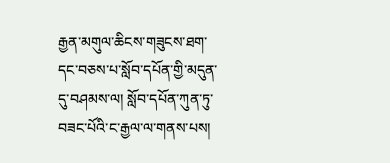རྒྱན་མགུལ་ཆིངས་གཟུངས་ཐག་དང་བཅས་པ་སློབ་དཔོན་གྱི་མདུན་དུ་བཤམས་ལ། སློབ་དཔོན་ཀུན་ཏུ་བཟང་པོའི་ང་རྒྱལ་ལ་གནས་པས།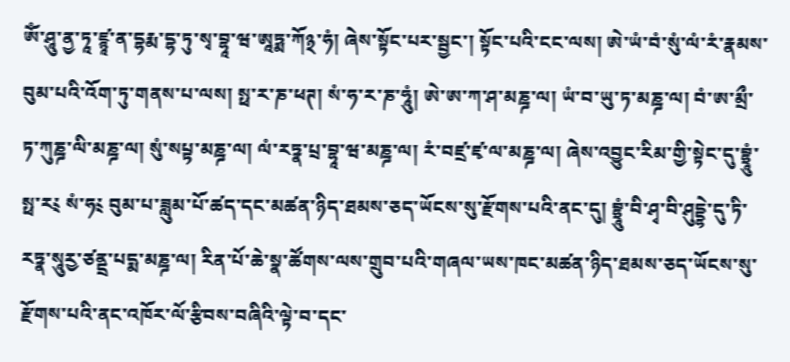ༀ་ཤཱུ་ནྱ་ཏཱ་ཛྙཱ་ན་དྷརྨ་དྷ་ཏུ་སྭ་བྷཱ་ཝ་ཨཱཏྨ་ཀོ྅་ཧཾ། ཞེས་སྟོང་པར་སྦྱང་། སྟོང་པའི་ངང་ལས། ཨེ་ཡཾ་བཾ་སུཾ་ལཾ་རཾ་རྣམས་བུམ་པའི་འོག་ཏུ་གནས་པ་ལས། སྥ་ར་ཎ་ཕཊ། སཾ་ཧ་ར་ཎ་ཧཱུཾ། ཨེ་ཨ་ཀ་ཤ་མཎྜ་ལ། ཡཾ་བ་ཡུ་ཏ་མཎྜ་ལ། བཾ་ཨ་མྲྀ་ཏ་ཀུཎྜ་ལི་མཎྜ་ལ། སུཾ་སཔྟ་མཎྜ་ལ། ལཾ་རཏྣ་པྲ་བྷཱ་ཝ་མཎྜ་ལ། རཾ་བཛྲ་ཛྭ་ལ་མཎྜ་ལ། ཞེས་འབྱུང་རིམ་གྱི་སྟེང་དུ་བྷྲཱུཾ་སྥ་ར༴ སཾ་ཧ༴ བུམ་པ་ཟླུམ་པོ་ཚད་དང་མཚན་ཉིད་ཐམས་ཅད་ཡོངས་སུ་རྫོགས་པའི་ནང་དུ། བྷྲཱུཾ་བི་ཤྭ་བི་ཤུདྡྷེ་དུ་ཏི་རཏྣ་སཱུརྱ་ཙནྡྲ་པདྨ་མཎྜ་ལ། རིན་པོ་ཆེ་སྣ་ཚོགས་ལས་གྲུབ་པའི་གཞལ་ཡས་ཁང་མཚན་ཉིད་ཐམས་ཅད་ཡོངས་སུ་རྫོགས་པའི་ནང་འཁོར་ལོ་རྩིབས་བཞིའི་ལྟེ་བ་དང་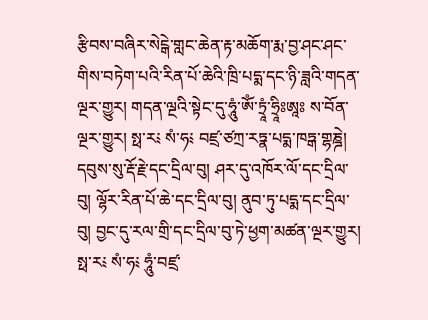རྩིབས་བཞིར་སེངྒེ་གླང་ཆེན་རྟ་མཆོག་རྨ་བྱ་ཤང་ཤང་གིས་བཏེག་པའི་རིན་པོ་ཆེའི་ཁྲི་པདྨ་དང་ཉི་ཟླའི་གདན་ལྔར་གྱུར། གདན་ལྔའི་སྟེང་དུ་ཧཱུཾ་ༀ་ཏྲཱཾ་ཧྲཱིཿཨཱཿ ས་བོན་ལྔར་གྱུར། སྥ་ར༴ སཾ་ཧ༴ བཛྲ་ཙཀྲ་རཏྣ་པདྨ་ཁཏྒ་གྷཎྜེ། དབུས་སུ་རྡོ་རྗེ་དང་དྲིལ་བུ། ཤར་དུ་འཁོར་ལོ་དང་དྲིལ་བུ། ལྷོར་རིན་པོ་ཆེ་དང་དྲིལ་བུ། ནུབ་ཏུ་པདྨ་དང་དྲིལ་བུ། བྱང་དུ་རལ་གྲི་དང་དྲིལ་བུ་ཏེ་ཕྱག་མཚན་ལྔར་གྱུར། སྥ་ར༴ སཾ་ཧ༴ ཧཱུཾ་བཛྲ་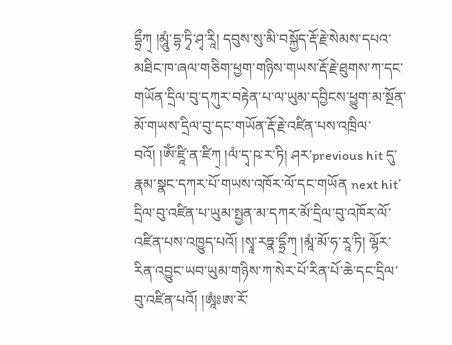དྷྲྀཀ྄ །མཱུཾ་དྷ་ཏྭི་ཤྭ་རཱི། དབུས་སུ་མི་བསྐྱོད་རྡོ་རྗེ་སེམས་དཔའ་མཐིང་ཁ་ཞལ་གཅིག་ཕྱག་གཉིས་གཡས་རྡོ་རྗེ་ཐུགས་ཀ་དང་གཡོན་དྲིལ་བུ་དཀུར་བརྟེན་པ་ལ་ཡུམ་དབྱིངས་ཕྱུག་མ་སྔོན་མོ་གཡས་དྲིལ་བུ་དང་གཡོན་རྡོ་རྗེ་འཛིན་པས་འཁྲིལ་བའོ། །ༀ་ཛཱི་ན་ཛིཀ྄ །ལཾ་དྭ་ཥ་ར་ཏི། ཤར་previous hit དུ་རྣམ་སྣང་དཀར་པོ་གཡས་འཁོར་ལོ་དང་གཡོན next hit་དྲིལ་བུ་འཛིན་པ་ཡུམ་སྤྱན་མ་དཀར་མོ་དྲིལ་བུ་འཁོར་ལོ་འཛིན་པས་འཁྱུད་པའོ། །སྭཱ་རཏྣ་དྷྲྀཀ྄ །མཱཾ་མོ་ཧ་རཱ་ཏི། ལྷོར་རིན་འབྱུང་ཡབ་ཡུམ་གཉིས་ཀ་སེར་པོ་རིན་པོ་ཆེ་དང་དྲིལ་བུ་འཛིན་པའོ། །ཨཱཾཿཨ་རོ་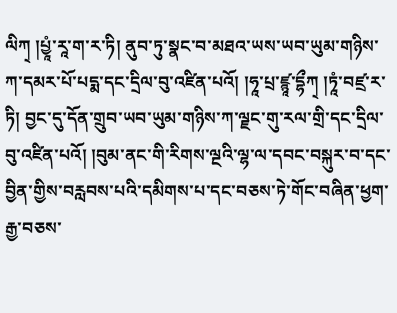ལིཀ྄ །པྱཱཾ་རཱ་ག་ར་ཏི། ནུབ་ཏུ་སྣང་བ་མཐའ་ཡས་ཡབ་ཡུམ་གཉིས་ཀ་དམར་པོ་པདྨ་དང་དྲིལ་བུ་འཛིན་པའོ། །ཧཱ་པྲ་ཛྙཱ་དྷྀཀ྄ །ཏཱཾ་བཛྲ་ར་ཏི། བྱང་དུ་དོན་གྲུབ་ཡབ་ཡུམ་གཉིས་ཀ་ལྗང་གུ་རལ་གྲི་དང་དྲིལ་བུ་འཛིན་པའོ། །བུམ་ནང་གི་རིགས་ལྔའི་ལྷ་ལ་དབང་བསྐུར་བ་དང་བྱིན་གྱིས་བརླབས་པའི་དམིགས་པ་དང་བཅས་ཏེ་གོང་བཞིན་ཕྱག་རྒྱ་བཅས་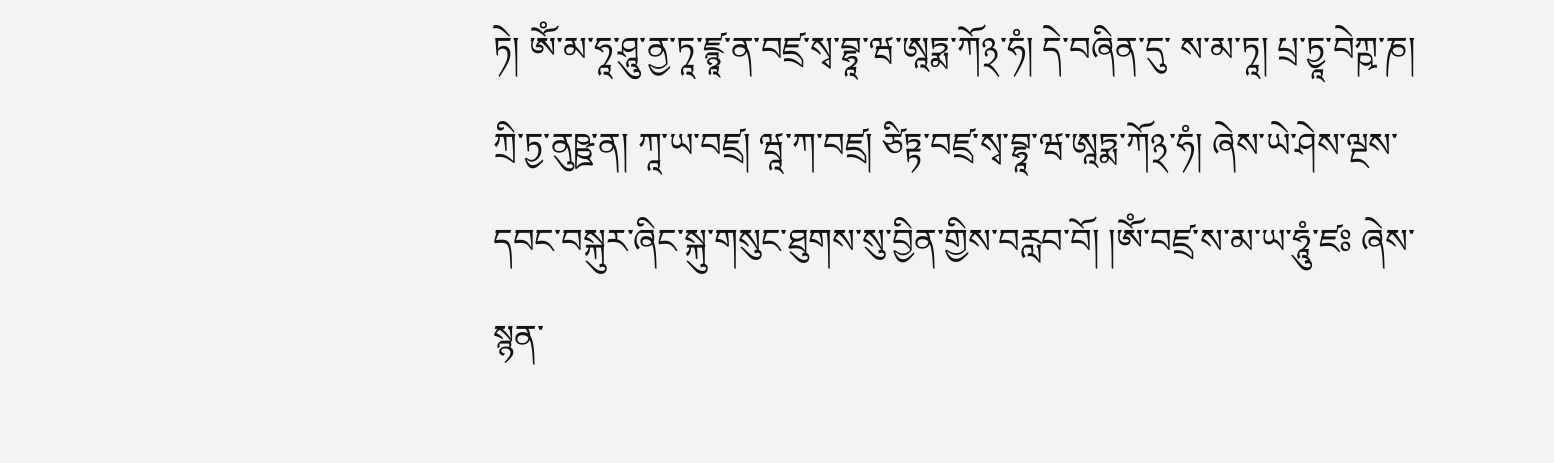ཏེ། ༀ་མ་ཧཱ་ཤཱུ་ནྱ་ཏཱ་ཛྙཱ་ན་བཛྲ་སྭ་བྷཱ་ཝ་ཨཱཏྨ་ཀོ྅་ཧཾ། དེ་བཞིན་དུ་ ས་མ་ཏཱ། པྲ་ཏྱཱ་བེཀྵ་ཎ། ཀྲི་ཏྱ་ནུཥྛ་ན། ཀཱ་ཡ་བཛྲ། ཝཱ་ཀ་བཛྲ། ཙིཏྟ་བཛྲ་སྭ་བྷཱ་ཝ་ཨཱཏྨ་ཀོ྅་ཧཾ། ཞེས་ཡེ་ཤེས་ལྔས་དབང་བསྐུར་ཞིང་སྐུ་གསུང་ཐུགས་སུ་བྱིན་གྱིས་བརླབ་བོ། །ༀ་བཛྲ་ས་མ་ཡ་ཧཱུཾ་ཛཿ ཞེས་སྙན་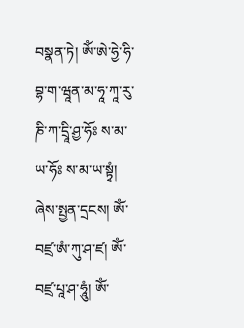བསྣན་ཏེ། ༀ་ཨེ་ཧྱེ་ཧི་བྷ་ག་ཝཱན་མ་ཧཱ་ཀཱ་རུ་ཎི་ཀ་དྲཱི་ཤྱ་ཧོཿ ས་མ་ཡ་ཧོཿ ས་མ་ཡ་སྟྭཾ། ཞེས་སྤྱན་དྲངས། ༀ་བཛྲ་ཨཾ་ཀུ་ཤ་ཛ། ༀ་བཛྲ་པཱ་ཤ་ཧཱུཾ། ༀ་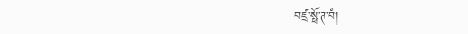བཛྲ་སྥོ་ཊ་བཾ།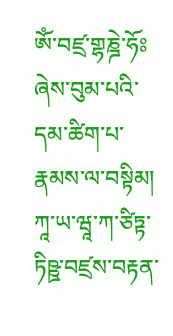ༀ་བཛྲ་གྷཎྜེ་ཧོཿ ཞེས་བུམ་པའི་དམ་ཚིག་པ་རྣམས་ལ་བསྟིམ། ཀཱ་ཡ་ཝཱ་ཀ་ཙིཏྟ་ཏིཥྛ་བཛྲས་བརྟན་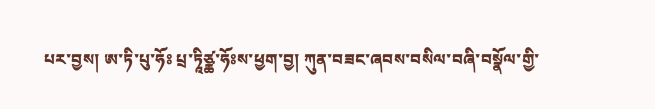པར་བྱས། ཨ་ཏི་པུ་ཧོཿ པྲ་ཏཱིཙྪ་ཧོཿས་ཕྱག་བྱ། ཀུན་བཟང་ཞབས་བསིལ་བཞི་བསྣོལ་གྱི་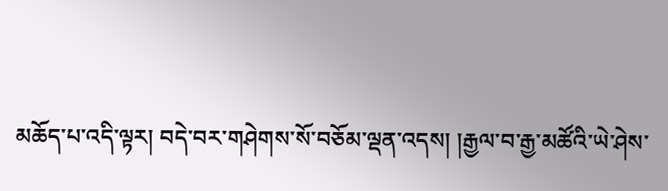མཆོད་པ་འདི་ལྟར། བདེ་བར་གཤེགས་སོ་བཅོམ་ལྡན་འདས། །རྒྱལ་བ་རྒྱ་མཚོའི་ཡེ་ཤེས་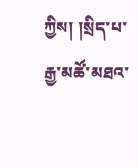ཀྱིས། །སྲིད་པ་རྒྱ་མཚོ་མཐའ་